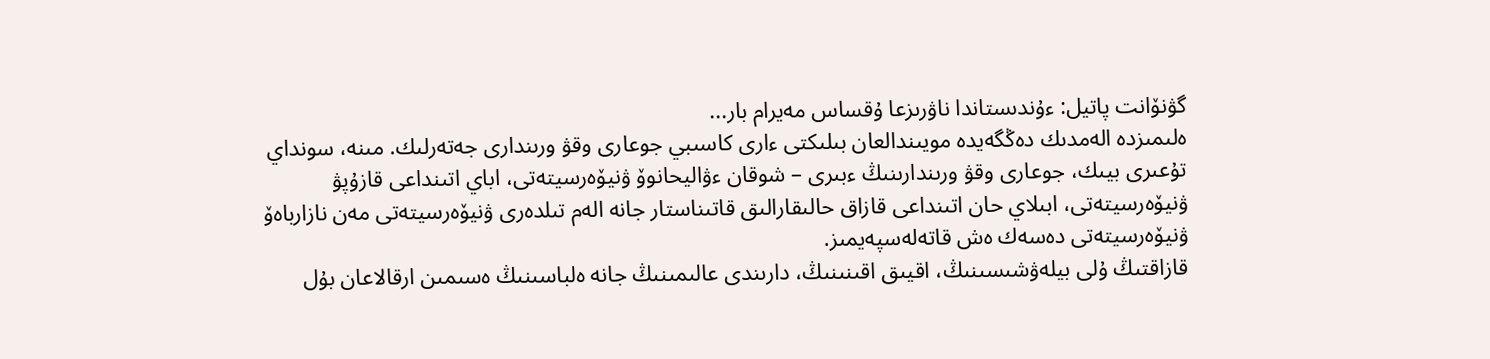گۋنۆانت پاتيل: ءۇندىستاندا ناۋرىزعا ۇقساس مەيرام بار...
ەلىمىزدە الەمدىك دەڭگەيدە مويىندالعان بىلىكتى ءارى كاسىبي جوعارى وقۋ ورىندارى جەتەرلىك. مىنە، سونداي تۇعىرى بيىك، جوعارى وقۋ ورىندارىنىڭ ءبىرى – شوقان ءۋاليحانوۆ ۋنيۆەرسيتەتى، اباي اتىنداعى قازۇپۋ ۋنيۆەرسيتەتى، ابىلاي حان اتىنداعى قازاق حالىقارالىق قاتىناستار جانە الەم تىلدەرى ۋنيۆەرسيتەتى مەن نازارباەۆ ۋنيۆەرسيتەتى دەسەك ەش قاتەلەسپەيمىز.
قازاقتىڭ ۇلى بيلەۋشىسىنىڭ، اقيىق اقىنىنىڭ، دارىندى عالىمىنىڭ جانە ەلباسىنىڭ ەسىمىن ارقالاعان بۇل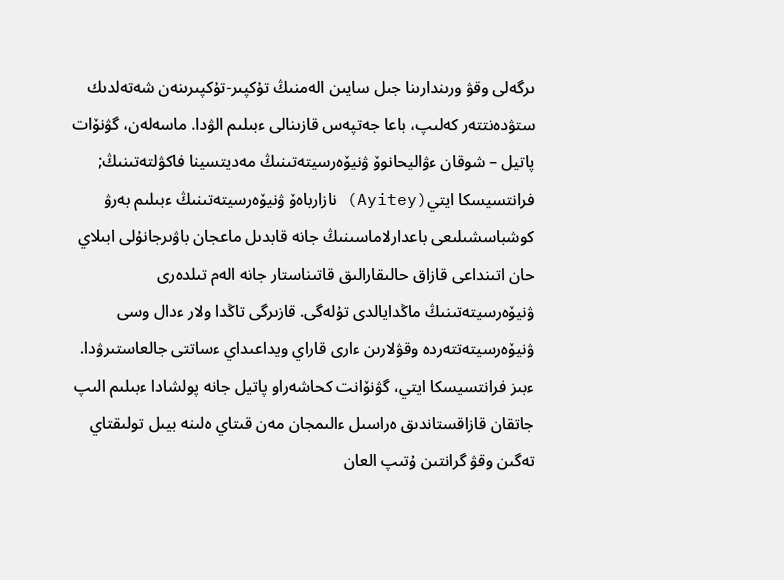ىرگەلى وقۋ ورىندارىنا جىل سايىن الەمنىڭ تۇكپىر-تۇكپىرىنەن شەتەلدىك ستۋدەنتتەر كەلىپ، باعا جەتپەس قازىنالى ءبىلىم الۋدا. ماسەلەن، گۋنۆات پاتيل – شوقان ءۋاليحانوۆ ۋنيۆەرسيتەتىنىڭ مەديتسينا فاكۋلتەتىنىڭ; فرانتسيسكا ايتي(Ayitey) نازارباەۆ ۋنيۆەرسيتەتىنىڭ ءبىلىم بەرۋ كوشباسشىلىعى باعدارلاماسىنىڭ جانە قابدىل ماعجان باۋىرجانۇلى ابىلاي حان اتىنداعى قازاق حالىقارالىق قاتىناستار جانە الەم تىلدەرى ۋنيۆەرسيتەتىنىڭ ماڭدايالدى تۇلەگى. قازىرگى تاڭدا ولار ءدال وسى ۋنيۆەرسيتەتتەردە وقۋلارىن ءارى قاراي ويداعىداي ءساتتى جالعاستىرۋدا. ءبىز فرانتسيسكا ايتي، گۋنۆانت كحاشەراو پاتيل جانە پولشادا ءبىلىم الىپ جاتقان قازاقستاندىق ەراسىل ءالىمجان مەن قىتاي ەلىنە بيىل تولىقتاي تەگىن وقۋ گرانتىن ۇتىپ العان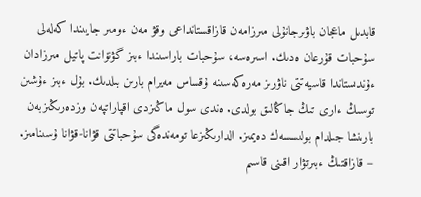قابدىل ماعجان باۋىرجانۇلى مىرزامەن قازاقستانداعى وقۋ مەن ءومىر جايىندا كەلەلى سۇحبات قۇرعان ەدىك. اسىرەسە، سۇحبات باراسىندا ءبىز گۋنۆانت پاتيل مىرزادان ءۇندىستاندا قاسيەتتى ناۋرىز مەرەكەسىنە ۇقساس مەيرام بارىن بىلدىك. بۇل ءبىز ءۇشىن توسىڭ ءارى تىڭ جاڭالىق بولدى. ەندى سول ماڭىزدى اقپاراتپەن وزدەرىڭىزبەن بارىنشا جىلدام بولىسسەك دەيمىز. الدارىڭىزعا تومەندەگى سۇحباتتى قۋانا-قۋانا ۇسىنامىز.
– قازاقتىڭ ءبىرتۋار اقىنى قاسىم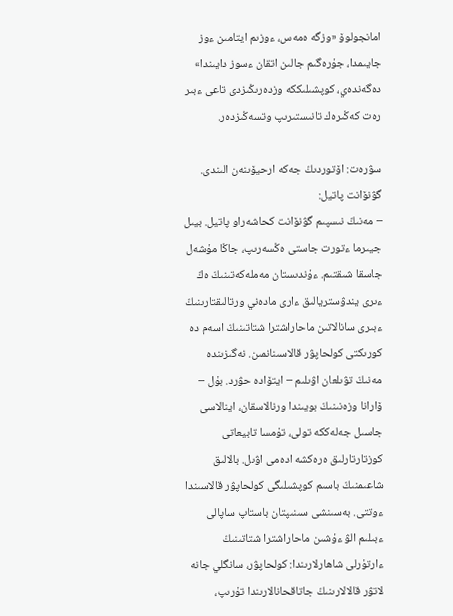امانجولوۆ «وزگە ەمەس، ءوزىم ايتامىن ءوز جايىمدا، جۇرەگىم جالىن اتقان ءسوز دايىندا» دەگەندەي، كوپشىلىككە وزدەرىڭىزدى تاعى ءبىر رەت كەڭىرەك تانىستىرىپ وتسەڭىزدەر.

سۋرەت: اۆتوردىڭ جەكە ارحيۆىنەن الىندى.
گۋنۆانت پاتيل:
– مەنىڭ نىسپىم گۋنۆانت كحاشەراو پاتيل. بيىل جيىرما ءتورت جاستى ەڭسەرىپ، جاڭا مۇشەل جاسقا شىقتىم. ءۇندىستان مەملەكەتىنىڭ ەڭ ءىرى يندۋستريالىق ءارى مادەني ورتالىقتارىنىڭ ءبىرى سانالاتىن ماحاراشترا شتاتىنىڭ اسەم دە كورىكتى كولحاپۋر قالاسىنانمىن. نەگىزىندە مەنىڭ تۋىلعان اۋىلىم – ايتۆادە حۋرد. بۇل – ۆارانا وزەنىنىڭ بويىندا ورنالاسقان، اينالاسى جاسىل جەلەككە تولى، تۇمسا تابيعاتى كوزتارتارلىق ەرەكشە ادەمى اۋىل. بالالىق شاعىمنىڭ باسىم كوپشىلىگى كولحاپۋر قالاسىندا ءوتتى. بەسىنشى سىنىپتان باستاپ ساپالى ءبىلىم الۋ ءۇشىن ماحاراشترا شتاتىنىڭ ءارتۇرلى شاھارلارىندا: كولحاپۋر، سانگلي جانە لاتۋر قالالارىنىڭ جاتاقحانالارىندا تۇرىپ،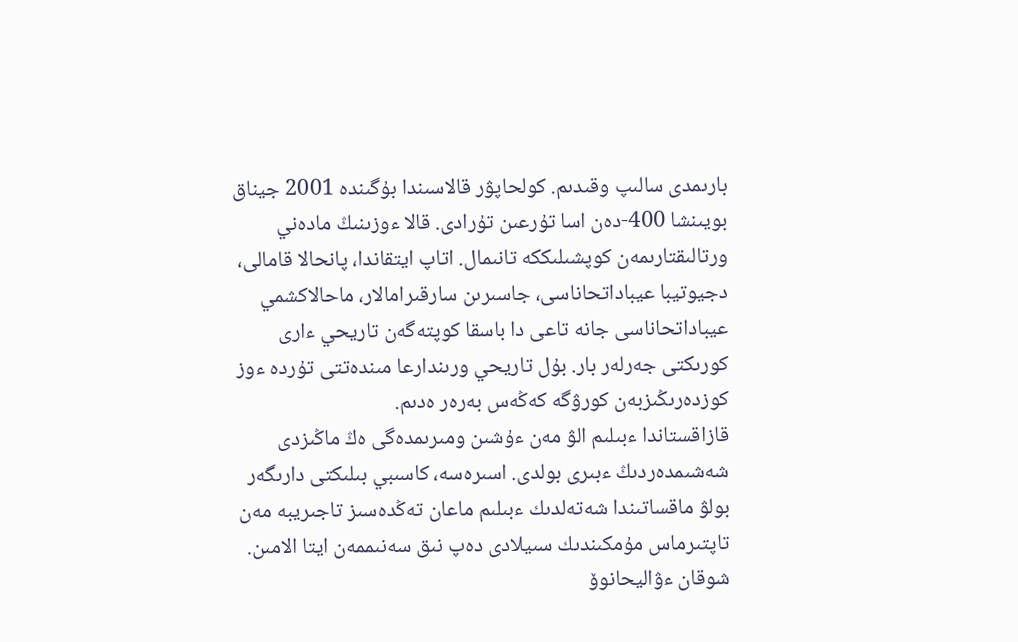بارىمدى سالىپ وقىدىم. كولحاپۋر قالاسىندا بۇگىندە 2001 جيناق بويىنشا 400-دەن اسا تۇرعىن تۇرادى. قالا ءوزىنىڭ مادەني ورتالىقتارىمەن كوپشىلىككە تانىمال. اتاپ ايتقاندا، پانحالا قامالى، دجيوتيبا عيباداتحاناسى، جاسىرىن سارقىرامالار، ماحالاكشمي عيباداتحاناسى جانە تاعى دا باسقا كوپتەگەن تاريحي ءارى كورىكتى جەرلەر بار. بۇل تاريحي ورىندارعا مىندەتتى تۇردە ءوز كوزدەرىڭىزبەن كورۋگە كەڭەس بەرەر ەدىم.
قازاقستاندا ءبىلىم الۋ مەن ءۇشىن ومىرىمدەگى ەڭ ماڭىزدى شەشىمدەردىڭ ءبىرى بولدى. اسىرەسە، كاسىبي بىلىكتى دارىگەر بولۋ ماقساتىندا شەتەلدىك ءبىلىم ماعان تەڭدەسىز تاجىريبە مەن تاپتىرماس مۇمكىندىك سىيلادى دەپ نىق سەنىممەن ايتا الامىن. شوقان ءۋاليحانوۆ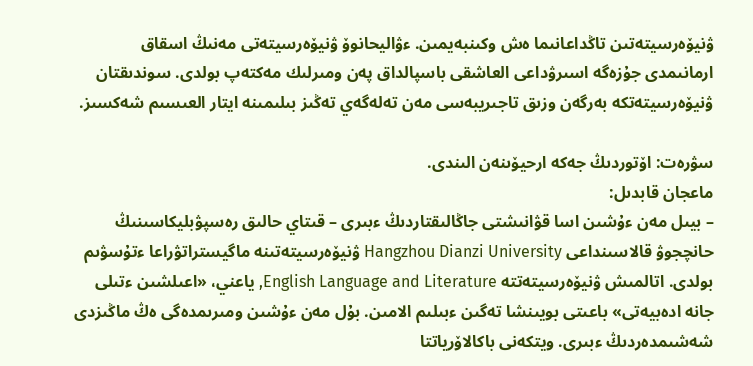ۋنيۆەرسيتەتىن تاڭداعانىما ەش وكىنبەيمىن. ءۋاليحانوۆ ۋنيۆەرسيتەتى مەنىڭ اسقاق ارمانىمدى جۇزەگە اسىرۋداعى العاشقى باسپالداق پەن ومىرلىك مەكتەپ بولدى. سوندىقتان ۋنيۆەرسيتەتكە بەرگەن وزىق تاجىريبەسى مەن تەلەگەي تەڭىز بىلىمىنە ايتار العىسىم شەكسىز.

سۋرەت: اۆتوردىڭ جەكە ارحيۆىنەن الىندى.
ماعجان قابدىل:
– بيىل مەن ءۇشىن اسا قۋانىشتى جاڭالىقتاردىڭ ءبىرى – قىتاي حالىق رەسپۋبليكاسىنىڭ حانچجوۋ قالاسىنداعى Hangzhou Dianzi University ۋنيۆەرسيتەتىنە ماگيستراتۋراعا ءتۇسۋىم بولدى. اتالمىش ۋنيۆەرسيتەتتە English Language and Literature, ياعني، «اعىلشىن ءتىلى جانە ادەبيەتى» باعىتى بويىنشا تەگىن ءبىلىم الامىن. بۇل مەن ءۇشىن ومىرىمدەگى ەڭ ماڭىزدى شەشىمدەردىڭ ءبىرى. ويتكەنى باكالاۆرياتتا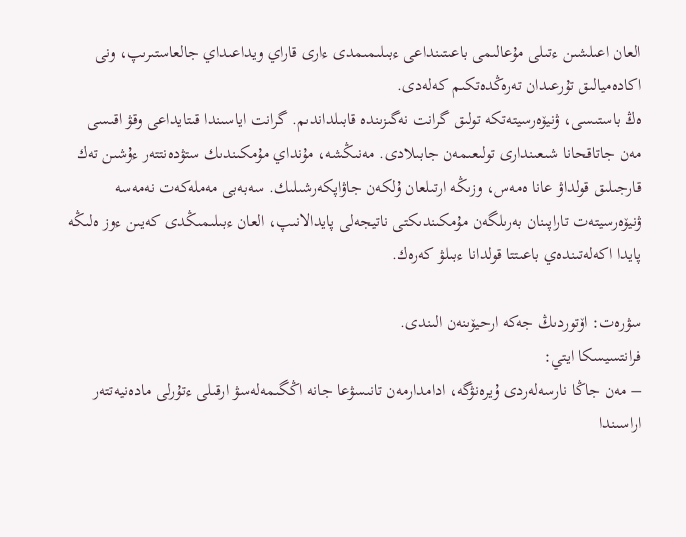العان اعىلشىن ءتىلى مۇعالىمى باعىتىنداعى ءبىلىمىمدى ءارى قاراي ويداعىداي جالعاستىرىپ، ونى اكادەميالىق تۇرعىدان تەرەڭدەتكىم كەلەدى.
ەڭ باستىسى، ۋنيۆەرسيتەتكە تولىق گرانت نەگىزىندە قابىلداندىم. گرانت اياسىندا قىتايداعى وقۋ اقىسى مەن جاتاقحانا شىعىندارى تولىعىمەن جابىلادى. مەنىڭشە، مۇنداي مۇمكىندىك ستۋدەنتتەر ءۇشىن تەك قارجىلىق قولداۋ عانا ەمەس، وزىڭە ارتىلعان ۇلكەن جاۋاپكەرشىلىك. سەبەبى مەملەكەت نەمەسە ۋنيۆەرسيتەت تاراپىنان بەرىلگەن مۇمكىندىكتى ناتيجەلى پايدالانىپ، العان ءبىلىمىڭدى كەيىن ءوز ەلىڭە پايدا اكەلەتىندەي باعىتتا قولدانا ءبىلۋ كەرەك.

سۋرەت: اۆتوردىڭ جەكە ارحيۆىنەن الىندى.
فرانتسيسكا ايتي:
– مەن جاڭا نارسەلەردى ۇيرەنۋگە، ادامدارمەن تانىسۋعا جانە اڭگىمەلەسۋ ارقىلى ءتۇرلى مادەنيەتتەر اراسىندا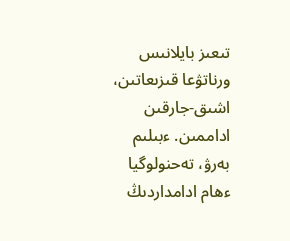تىعىز بايلانىس ورناتۋعا قىزىعاتىن، اشىق-جارقىن اداممىن. ءبىلىم بەرۋ، تەحنولوگيا ءھام ادامداردىڭ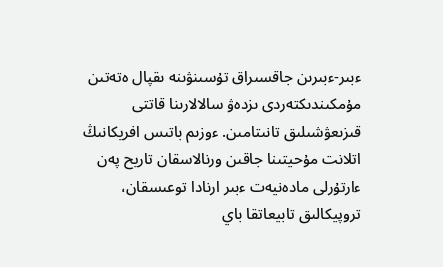ءبىر-ءبىرىن جاقسىراق تۇسىنۋىنە ىقپال ەتەتىن مۇمكىندىكتەردى ىزدەۋ سالالارىنا قاتتى قىزىعۋشىلىق تانىتامىن. ءوزىم باتىس افريكانىڭ اتلانت مۇحيتىنا جاقىن ورنالاسقان تاريح پەن ءارتۇرلى مادەنيەت ءبىر ارنادا توعىسقان، تروپيكالىق تابيعاتقا باي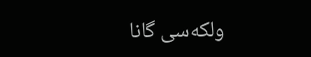ولكەسى گانا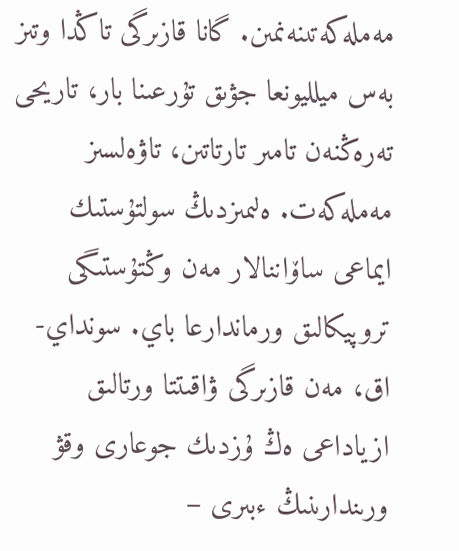مەملەكەتىنەنمىن. گانا قازىرگى تاڭدا وتىز بەس ميلليونعا جۋىق تۇرعىنا بار، تاريحى تەرەڭنەن تامىر تارتاتىن، تاۋەلسىز مەملەكەت. ەلىمىزدىڭ سولتۇستىك ايماعى ساۆاننالار مەن وڭتۇستىگى تروپيكالىق ورماندارعا باي. سونداي-اق، مەن قازىرگى ۋاقىتتا ورتالىق ازياداعى ەڭ ۇزدىك جوعارى وقۋ ورىندارىنىڭ ءبىرى –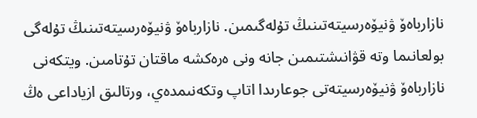نازارباەۆ ۋنيۆەرسيتەتىنىڭ تۇلەگىمىن. نازارباەۆ ۋنيۆەرسيتەتىنىڭ تۇلەگى بولعانىما وتە قۋانىشتىمىن جانە ونى ەرەكشە ماقتان تۇتامىن. ويتكەنى نازارباەۆ ۋنيۆەرسيتەتى جوعارىدا اتاپ وتكەنىمدەي، ورتالىق ازياداعى ەڭ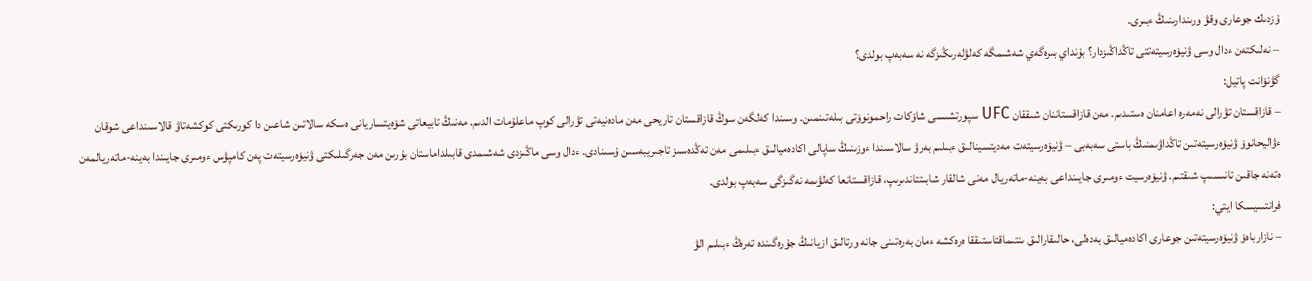ۇزدىك جوعارى وقۋ ورىندارىنىڭ ءبىرى.
– نەلىكتەن ءدال وسى ۋنيۆەرسيتەتتى تاڭداڭىزدار؟ بۇنداي بىرەگەي شەشىمگە كەلۋلەرىڭىزگە نە سەبەپ بولدى؟
گۋنۆانت پاتيل:
– قازاقستان تۋرالى نەمەرە اعامنان ەستىدىم. مەن قازاقستاننان شىققان UFC سپورتشىسى شاۆكات راحمونوۆتى بىلەتىنمىن. وسىندا كەلگەن سوڭ قازاقستان تاريحى مەن مادەنيەتى تۋرالى كوپ ماعلۇمات الدىم. مەنىڭ تابيعاتى شۆەيتساريانى ەسكە سالاتىن شاعىن دا كورىكتى كوكشەتاۋ قالاسىنداعى شوقان ءۋاليحانوۆ ۋنيۆەرسيتەتىن تاڭداۋىمنىڭ باستى سەبەبى – ۋنيۆەرسيتەت مەديتسينالىق ءبىلىم بەرۋ سالاسىندا ءوزىنىڭ ساپالى اكادەميالىق ءبىلىمى مەن تەڭدەسىز تاجىريبەسىن ۇسىنادى. ءدال وسى ماڭىزدى شەشىمدى قابىلداماستان بۇرىن مەن جەرگىلىكتى ۋنيۆەرسيتەت پەن كامپۋس ءومىرى جايىندا بەينە-ماتەريالمەن ەتەنە جاقىن تانىسىپ شىقتىم. ۋنيۆەرسيت ءومىرى جايىنداعى بەينە-ماتەريال مەنى شالقار شابىتتاندىرىپ، قازاقستانعا كەلۋىمە نەگىزگى سەبەپ بولدى.
فرانتسيسكا ايتي:
– نازارباەۆ ۋنيۆەرسيتەتىن جوعارى اكادەميالىق بەدەلى، حالىقارالىق ىنتىماقتاستىققا ەرەكشە ءمان بەرەتىنى جانە ورتالىق ازيانىڭ جۇرەگىندە تەرەڭ ءبىلىم الۋ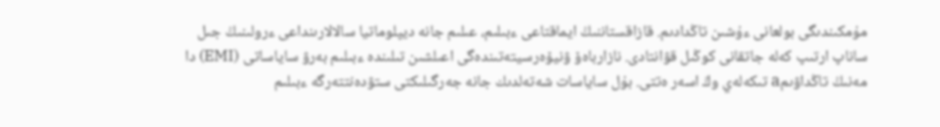مۇمكىندىگى بولعانى ءۇشىن تاڭدادىم. قازاقستاننىڭ ايماقتاعى ءبىلىم، عىلىم جانە ديپلوماتيا سالالارىنداعى ءرولىنىڭ جىل ساناپ ارتىپ كەلە جاتقانى كوڭىل قۋانتادى. نازارباەۆ ۋنيۆەرسيتەتىندەگى اعىلشىن تىلىندە ءبىلىم بەرۋ ساياساتى (EMI) دا مەنىڭ تاڭداۋىمa تىكەلەي وڭ اسەر ەتتى. بۇل ساياسات شەتەلدىك جانە جەرگىلىكتى ستۋدەنتتەرگە ءبىلىم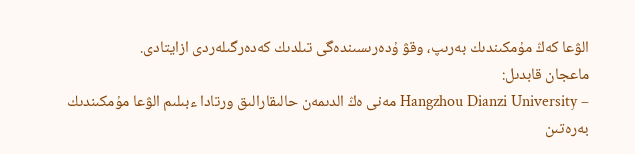الۋعا كەڭ مۇمكىندىك بەرىپ، وقۋ ۇدەرىسىندەگى تىلدىك كەدەرگىلەردى ازايتادى.
ماعجان قابدىل:
– Hangzhou Dianzi University مەنى ەڭ الدىمەن حالىقارالىق ورتادا ءبىلىم الۋعا مۇمكىندىك بەرەتىن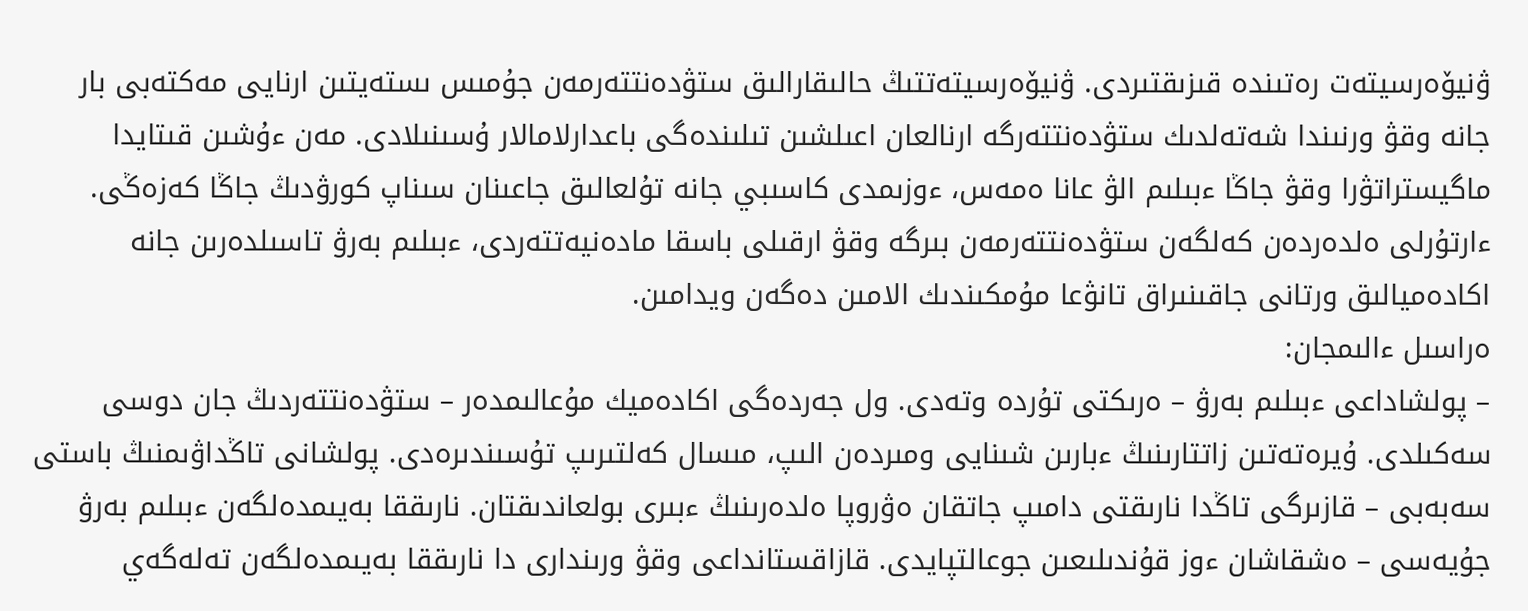ۋنيۆەرسيتەت رەتىندە قىزىقتىردى. ۋنيۆەرسيتەتتىڭ حالىقارالىق ستۋدەنتتەرمەن جۇمىس ىستەيتىن ارنايى مەكتەبى بار جانە وقۋ ورنىندا شەتەلدىك ستۋدەنتتەرگە ارنالعان اعىلشىن تىلىندەگى باعدارلامالار ۇسىنىلادى. مەن ءۇشىن قىتايدا ماگيستراتۋرا وقۋ جاڭا ءبىلىم الۋ عانا ەمەس، ءوزىمدى كاسىبي جانە تۇلعالىق جاعىنان سىناپ كورۋدىڭ جاڭا كەزەڭى. ءارتۇرلى ەلدەردەن كەلگەن ستۋدەنتتەرمەن بىرگە وقۋ ارقىلى باسقا مادەنيەتتەردى، ءبىلىم بەرۋ تاسىلدەرىن جانە اكادەميالىق ورتانى جاقىنىراق تانۋعا مۇمكىندىك الامىن دەگەن ويدامىن.
ەراسىل ءالىمجان:
– پولشاداعى ءبىلىم بەرۋ – ەرىكتى تۇردە وتەدى. ول جەردەگى اكادەميك مۇعالىمدەر – ستۋدەنتتەردىڭ جان دوسى سەكىلدى. ۇيرەتەتىن زاتتارىنىڭ ءبارىن شىنايى ومىردەن الىپ، مىسال كەلتىرىپ تۇسىندىرەدى. پولشانى تاڭداۋىمنىڭ باستى سەبەبى – قازىرگى تاڭدا نارىقتى دامىپ جاتقان ەۋروپا ەلدەرىنىڭ ءبىرى بولعاندىقتان. نارىققا بەيىمدەلگەن ءبىلىم بەرۋ جۇيەسى – ەشقاشان ءوز قۇندىلىعىن جوعالتپايدى. قازاقستانداعى وقۋ ورىندارى دا نارىققا بەيىمدەلگەن تەلەگەي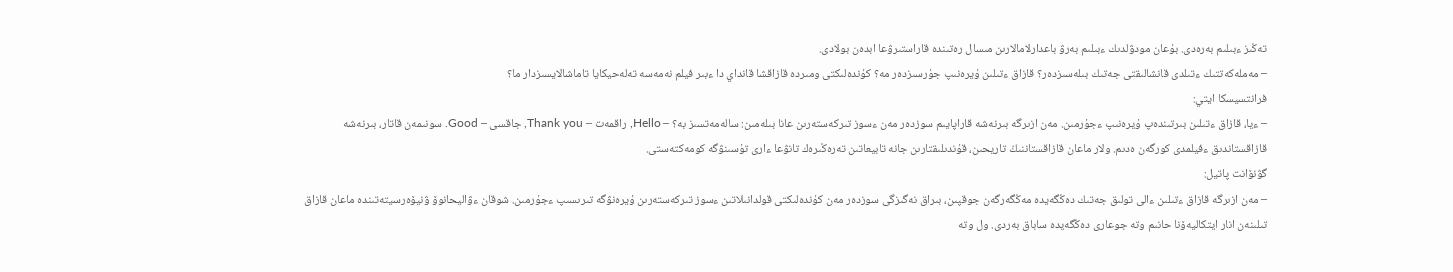تەڭىز ءبىلىم بەرەدى. بۇعان مودۋلدىك ءبىلىم بەرۋ باعدارلامالارىن مىسال رەتىندە قاراستىرۋعا ابدەن بولادى.
– مەملەكەتتىك ءتىلدى قانشالىقتى جەتىك بىلەسىزدەر؟ قازاق ءتىلىن ۇيرەنىپ جۇرسىزدەر مە؟ كۇندەلىكتى ومىردە قازاقشا قانداي دا ءبىر فيلم نەمەسە تەلەحيكايا تاماشالايسىزدار ما؟
فرانتسيسكا ايتي:
– ءيا، قازاق ءتىلىن بىرتىندەپ ۇيرەنىپ ءجۇرمىن. مەن ازىرگە بىرنەشە قاراپايىم سوزدەر مەن ءسوز تىركەستەرىن عانا بىلەمىن: سالەمەتسىز بە؟ – Hello, راقمەت – Thank you, جاقسى – Good. سونىمەن قاتار، بىرنەشە قازاقستاندىق ءفيلمدى كورگەن ەدىم. ولار ماعان قازاقستاننىڭ تاريحىن، قۇندىلىقتارىن جانە تابيعاتىن تەرەڭىرەك تانۋعا ءارى تۇسىنۋگە كومەكتەستى.
گۋنۆانت پاتيل:
– مەن ازىرگە قازاق ءتىلىن ءالى تولىق جەتىك دەڭگەيدە مەڭگەرگەن جوقپىن، بىراق نەگىزگى سوزدەر مەن كۇندەلىكتى قولدانىلاتىن ءسوز تىركەستەرىن ۇيرەنۋگە تىرىسىپ ءجۇرمىن. شوقان ءۋاليحانوۆ ۋنيۆەرسيتەتىندە ماعان قازاق تىلىنەن انار ايتكاليەۆنا حانىم وتە جوعارى دەڭگەيدە ساباق بەردى. ول وتە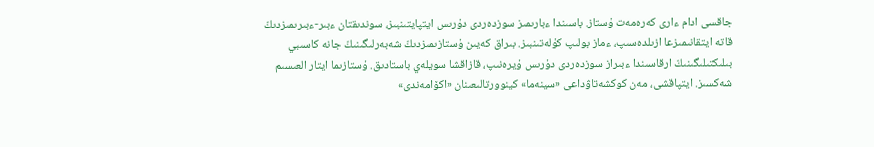جاقسى ادام ءارى كەرەمەت ۇستاز. باسىندا ءبارىمىز سوزدەردى دۇرىس ايتپايتىنبىز، سوندىقتان ءبىر-ءبىرىمىزدىڭ قاتە ايتقانىمىزعا ازىلدەسىپ، ءماز بولىپ كۇلەتىنبىز. بىراق كەيىن ۇستازىمىزدىڭ شەبەرلىگىنىڭ جانە كاسىبي بىلىكتىلىگىنىڭ ارقاسىندا ءبىراز سوزدەردى دۇرىس ۇيرەنىپ، قازاقشا سويلەي باستادىق. ۇستازىما ايتار العىسىم شەكسىز. ايتپاقشى، مەن كوكشەتاۋداعى «سينەما» كينوورتالىعىنان «اكۆامەندى»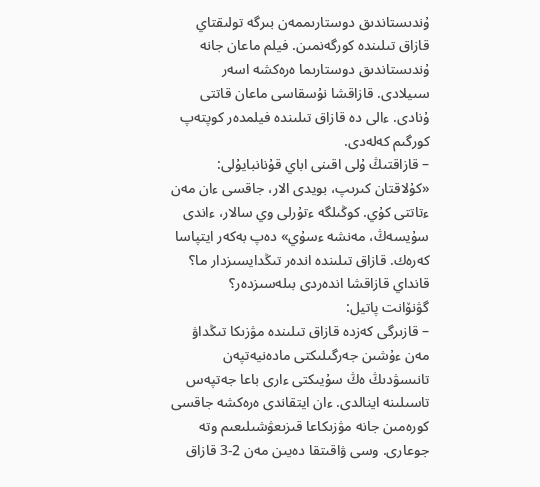ۇندىستاندىق دوستارىممەن بىرگە تولىقتاي قازاق تىلىندە كورگەنمىن. فيلم ماعان جانە ۇندىستاندىق دوستارىما ەرەكشە اسەر سىيلادى. قازاقشا نۇسقاسى ماعان قاتتى ۇنادى. ءالى دە قازاق تىلىندە فيلمدەر كوپتەپ كورگىم كەلەدى.
– قازاقتىڭ ۇلى اقىنى اباي قۇنانبايۇلى: «كۇلاقتان كىرىپ، بويدى الار، جاقسى ءان مەن ءتاتتى كۇي. كوڭىلگە ءتۇرلى وي سالار، ءاندى سۇيسەڭ، مەنشە ءسۇي» دەپ بەكەر ايتپاسا كەرەك. قازاق تىلىندە اندەر تىڭدايسىزدار ما؟ قانداي قازاقشا اندەردى بىلەسىزدەر؟
گۋنۆانت پاتيل:
– قازىرگى كەزدە قازاق تىلىندە مۋزىكا تىڭداۋ مەن ءۇشىن جەرگىلىكتى مادەنيەتپەن تانىسۋدىڭ ەڭ سۇيىكتى ءارى باعا جەتپەس تاسىلىنە اينالدى. ءان ايتقاندى ەرەكشە جاقسى كورەمىن جانە مۋزىكاعا قىزىعۋشىلىعىم وتە جوعارى. وسى ۋاقىتقا دەيىن مەن 2-3 قازاق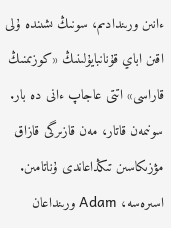ءانىن ورىندادىم، سونىڭ ىشىندە ۇلى اقىن اباي قۇنانبايۇلىنىڭ «كوزىمنىڭ قاراسى» اتتى عاجاپ ءانى دە بار. سونىمەن قاتار، مەن قازىرگى قازاق مۋزىكاسىن تىڭداعاندى ۇناتامىن. اسىرەسە، Adam ورىنداعان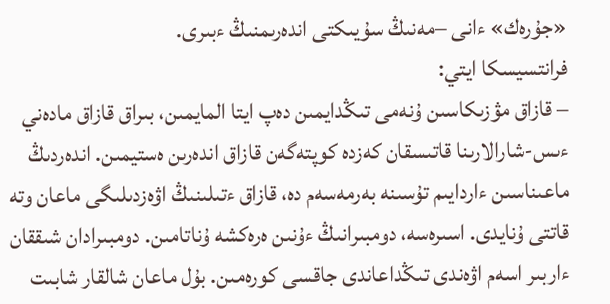«جۇرەك» ءانى –مەنىڭ سۇيىكتى اندەرىمنىڭ ءبىرى.
فرانتسيسكا ايتي:
– قازاق مۋزىكاسىن ۇنەمى تىڭدايمىن دەپ ايتا المايمىن، بىراق قازاق مادەني ءىس-شارالارىنا قاتىسقان كەزدە كوپتەگەن قازاق اندەرىن ەستيمىن. اندەردىڭ ماعىناسىن ءاردايىم تۇسىنە بەرمەسەم دە، قازاق ءتىلىنىڭ اۋەزدىلىگى ماعان وتە قاتتى ۇنايدى. اسىرەسە، دومبىرانىڭ ءۇنىن ەرەكشە ۇناتامىن. دومبىرادان شىققان ءاربىر اسەم اۋەندى تىڭداعاندى جاقسى كورەمىن. بۇل ماعان شالقار شابىت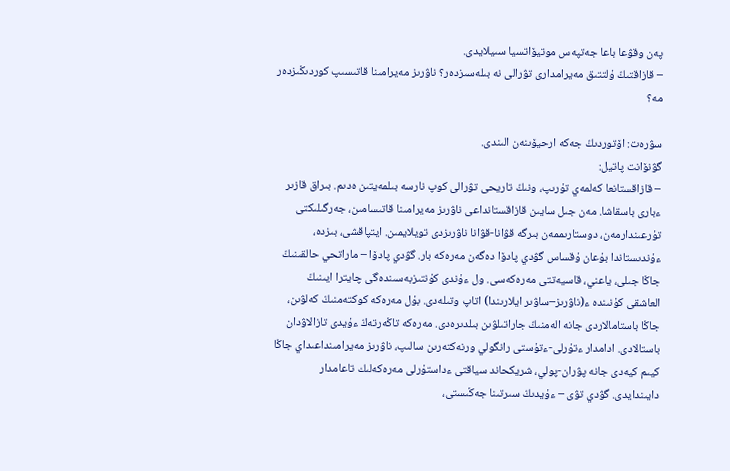پەن وقۋعا باعا جەتپەس موتيۆاتسيا سىيلايدى.
– قازاقتىڭ ۇلتتىق مەيرامدارى تۋرالى نە بىلەسىزدەر؟ ناۋرىز مەيرامىنا قاتىسىپ كوردىڭىزدەر مە؟

سۋرەت: اۆتوردىڭ جەكە ارحيۆىنەن الىندى.
گۋنۆانت پاتيل:
– قازاقستانعا كەلمەي تۇرىپ، ونىڭ تاريحى تۋرالى كوپ نارسە بىلمەيتىن ەدىم. بىراق قازىر ءبارى باسقاشا. مەن جىل سايىن قازاقستانداعى ناۋرىز مەيرامىنا قاتىسامىن، جەرگىلىكتى تۇرعىندارمەن، دوستارىممەن بىرگە قۋانا-قۋانا ناۋرىزدى تويلايمىن. ايتپاقشى، بىزدە، ءۇندىستاندا بۇعان ۇقساس گۋدي پادۆا دەگەن مەرەكە بار. گۋدي پادۆا – ماراتحي حالقىنىڭ جاڭا جىلى، ياعني، قاسيەتتى مەرەكەسى. ول ءۇندى كۇنتىزبەسىندەگى چايترا ايىنىڭ العاشقى كۇنىندە ء(ناۋرىز–ساۋىر ايلارىندا) اتاپ وتىلەدى. بۇل مەرەكە كوكتەمنىڭ كەلۋىن، جاڭا باستامالاردى جانە الەمنىڭ جاراتىلۋىن بىلدىرەدى. مەرەكە تاڭەرتەڭ ءۇيدى تازالاۋدان باستالادى. ادامدار ءتۇرلى-ءتۇستى رانگولي ورنەكتەرىن سالىپ، ناۋرىز مەيرامىنداعىداي جاڭا كيىم كيەدى جانە پۋران-پولي، شريكحاند سياقتى ءداستۇرلى مەرەكەلىك تاعامدار دايىندايدى. گۋدي تۋى – ءۇيدىڭ سىرتىنا جەڭىستى،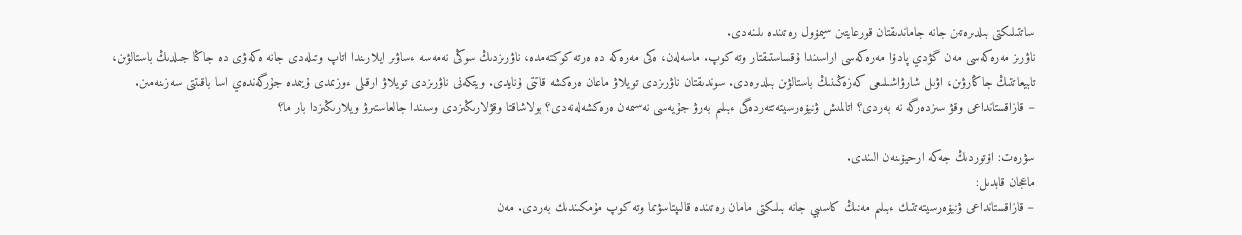ساتتىلىكتى بىلدىرەتىن جانە جاماندىقتان قورعايتىن سيمۆول رەتىندە ىلىنەدى.
ناۋرىز مەرەكەسى مەن گۋدي پادۆا مەرەكەسى اراسىندا ۇقساستىقتار وتە كوپ. ماسەلەن، ەكى مەرەكە دە ەرتە كوكتەمدە، ناۋرىزدىڭ سوڭى نەمەسە ءساۋىر ايلارىندا اتاپ وتىلەدى جانە ەكەۋى دە جاڭا جىلدىڭ باستالۋىن، تابيعاتتىڭ جاڭارۋىن، اۋىل شارۋاشىلىعى كەزەڭىنىڭ باستالۋىن بىلدىرەدى. سوندىقتان ناۋرىزدى تويلاۋ ماعان ەرەكشە قاتتى ۇنايدى. ويتكەنى ناۋرىزدى تويلاۋ ارقىلى ءوزىمدى ۇيىمدە جۇرگەندەي اسا باقىتتى سەزىنەمىن.
– قازاقستانداعى وقۋ سىزدەرگە نە بەردى؟ اتالمىش ۋنيۆەرسيتەتتەردەگى ءبىلىم بەرۋ جۇيەسى نەسىمەن ەرەكشەلەنەدى؟ بولاشاقتا وقۋلارىڭىزدى وسىندا جالعاستىرۋ ويلارىڭىزدا بار ما؟

سۋرەت: اۆتوردىڭ جەكە ارحيۆىنەن الىندى.
ماعجان قابدىل:
– قازاقستانداعى ۋنيۆەرسيتەتتىك ءبىلىم مەنىڭ كاسىبي جانە بىلىكتى مامان رەتىندە قالىپتاسۋىما وتە كوپ مۇمكىندىك بەردى. مەن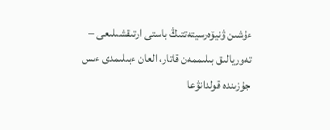ءۇشىن ۋنيۆەرسيتەتتىڭ باستى ارتىقشىلىعى – تەوريالىق بىلىممەن قاتار، العان ءبىلىمدى ءىس جۇزىندە قولدانۋعا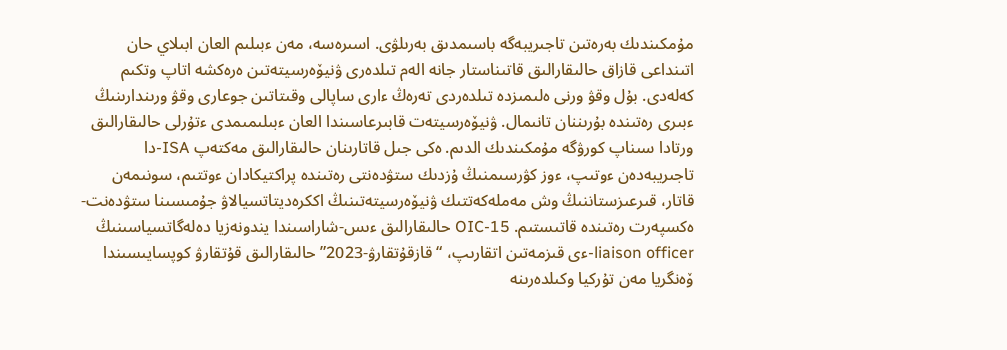مۇمكىندىك بەرەتىن تاجىريبەگە باسىمدىق بەرىلۋى. اسىرەسە، مەن ءبىلىم العان ابىلاي حان اتىنداعى قازاق حالىقارالىق قاتىناستار جانە الەم تىلدەرى ۋنيۆەرسيتەتىن ەرەكشە اتاپ وتكىم كەلەدى. بۇل وقۋ ورنى ەلىمىزدە تىلدەردى تەرەڭ ءارى ساپالى وقىتاتىن جوعارى وقۋ ورىندارىنىڭ ءبىرى رەتىندە بۇرىننان تانىمال. ۋنيۆەرسيتەت قابىرعاسىندا العان ءبىلىمىمدى ءتۇرلى حالىقارالىق ورتادا سىناپ كورۋگە مۇمكىندىك الدىم. ەكى جىل قاتارىنان حالىقارالىق مەكتەپ ISA-دا تاجىريبەدەن ءوتىپ، ءوز كۋرسىمنىڭ ۇزدىك ستۋدەنتى رەتىندە پراكتيكادان ءوتتىم، سونىمەن قاتار، قىرعىزستاننىڭ وش مەملەكەتتىك ۋنيۆەرسيتەتىنىڭ اككرەديتاتسيالاۋ جۇمىسىنا ستۋدەنت-ەكسپەرت رەتىندە قاتىستىم. OIC-15 حالىقارالىق ءىس-شاراسىندا يندونەزيا دەلەگاتسياسىنىڭ liaison officer-ءى قىزمەتىن اتقارىپ، “قازقۇتقارۋ-2023” حالىقارالىق قۇتقارۋ كوپسايىسىندا ۆەنگريا مەن تۇركيا وكىلدەرىنە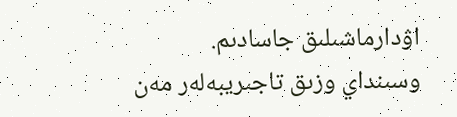اۋدارماشىلىق جاسادىم.
وسىنداي وزىق تاجىريبەلەر مەن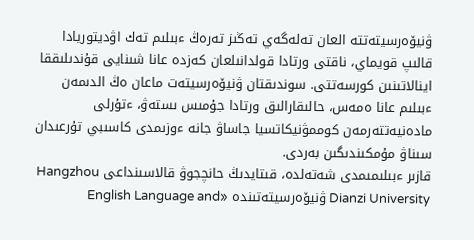ۋنيۆەرسيتەتتە العان تەلەگەي تەڭىز تەرەڭ ءبىلىم تەك اۋديتوريادا قالىپ قويماي، ناقتى ورتادا قولدانىلعان كەزدە عانا شىنايى قۇندىلىققا اينالاتىنىن كورسەتتى. سوندىقتان ۋنيۆەرسيتەت ماعان ەڭ الدىمەن ءبىلىم عانا ەمەس، حالىقارالىق ورتادا جۇمىس ىستەۋ، ءتۇرلى مادەنيەتتەرمەن كوممۋنيكاتسيا جاساۋ جانە ءوزىمدى كاسىبي تۇرعىدان سىناۋ مۇمكىندىگىن بەردى.
قازىر ءبىلىمىمدى شەتەلدە، قىتايدىڭ حانچجوۋ قالاسىنداعى Hangzhou Dianzi University ۋنيۆەرسيتەتىندە «English Language and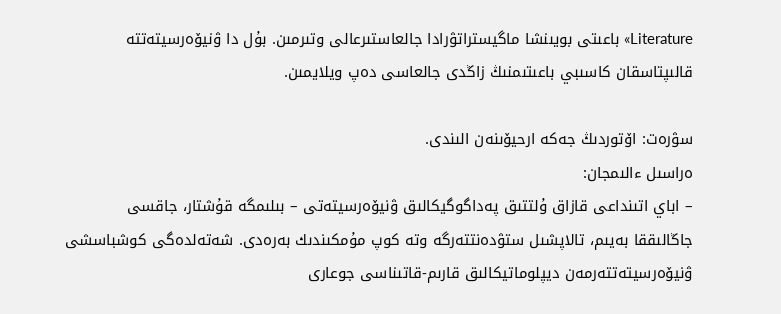Literature» باعىتى بويىنشا ماگيستراتۋرادا جالعاستىرعالى وتىرمىن. بۇل دا ۋنيۆەرسيتەتتە قالىپتاسقان كاسىبي باعىتىمنىڭ زاڭدى جالعاسى دەپ ويلايمىن.

سۋرەت: اۆتوردىڭ جەكە ارحيۆىنەن الىندى.
ەراسىل ءالىمجان:
– اباي اتىنداعى قازاق ۇلتتىق پەداگوگيكالىق ۋنيۆەرسيتەتى – بىلىمگە قۇشتار، جاقسى جاڭالىققا بەيىم، تالاپشىل ستۋدەنتتەرگە وتە كوپ مۇمكىندىك بەرەدى. شەتەلدەگى كوشباسشى ۋنيۆەرسيتەتتەرمەن ديپلوماتيكالىق قارىم-قاتىناسى جوعارى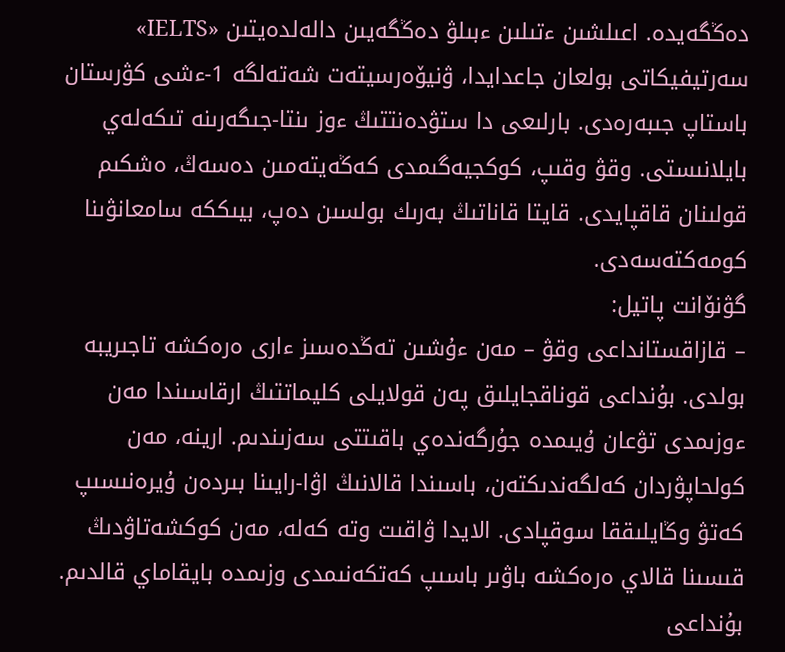دەڭگەيدە. اعىلشىن ءتىلىن ءبىلۋ دەڭگەيىن دالەلدەيتىن «IELTS» سەرتيفيكاتى بولعان جاعدايدا، ۋنيۆەرسيتەت شەتەلگە 1-ءشى كۋرستان باستاپ جىبەرەدى. بارلىعى دا ستۋدەنتتىڭ ءوز ىنتا-جىگەرىنە تىكەلەي بايلانىستى. وقۋ وقىپ، كوكجيەگىمدى كەڭەيتەمىن دەسەڭ، ەشكىم قولىنان قاقپايدى. قايتا قاناتىڭ بەرىك بولسىن دەپ، بيىككە سامعانۋىنا كومەكتەسەدى.
گۋنۆانت پاتيل:
– قازاقستانداعى وقۋ – مەن ءۇشىن تەڭدەسىز ءارى ەرەكشە تاجىريبە بولدى. بۇنداعى قوناقجايلىق پەن قولايلى كليماتتىڭ ارقاسىندا مەن ءوزىمدى تۋعان ۇيىمدە جۇرگەندەي باقىتتى سەزىندىم. ارينە، مەن كولحاپۋردان كەلگەندىكتەن، باسىندا قالانىڭ اۋا-رايىنا بىردەن ۇيرەنىسىپ كەتۋ وڭايلىققا سوقپادى. الايدا ۋاقىت وتە كەلە، مەن كوكشەتاۋدىڭ قىسىنا قالاي ەرەكشە باۋىر باسىپ كەتكەنىمدى وزىمدە بايقاماي قالدىم. بۇنداعى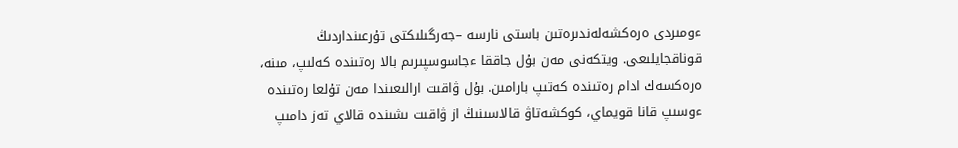ءومىردى ەرەكشەلەندىرەتىن باستى نارسە –جەرگىلىكتى تۇرعىنداردىڭ قوناقجايلىعى. ويتكەنى مەن بۇل جاققا ءجاسوسپىرىم بالا رەتىندە كەلىپ، مىنە، ەرەكسەك ادام رەتىندە كەتىپ بارامىن. بۇل ۋاقىت ارالىعىندا مەن تۇلعا رەتىندە ءوسىپ قانا قويماي، كوكشەتاۋ قالاسىنىڭ از ۋاقىت ىشىندە قالاي تەز دامىپ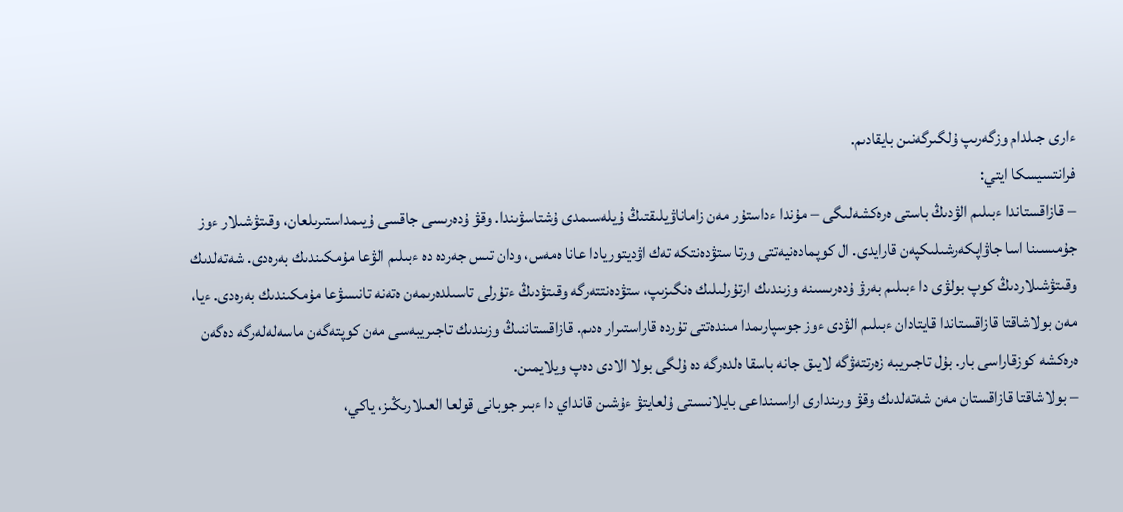ءارى جىلدام وزگەرىپ ۇلگىرگەنىن بايقادىم.
فرانتسيسكا ايتي:
– قازاقستاندا ءبىلىم الۋدىڭ باستى ەرەكشەلىگى – مۇندا ءداستۇر مەن زاماناۋيلىقتىڭ ۇيلەسىمدى ۇشتاسۋىندا. وقۋ ۇدەرىسى جاقسى ۇيىمداستىرىلعان، وقىتۋشىلار ءوز جۇمىسىنا اسا جاۋاپكەرشىلىكپەن قارايدى. ال كوپمادەنيەتتى ورتا ستۋدەنتكە تەك اۋديتوريادا عانا ەمەس، ودان تىس جەردە دە ءبىلىم الۋعا مۇمكىندىك بەرەدى. شەتەلدىك وقىتۋشىلاردىڭ كوپ بولۋى دا ءبىلىم بەرۋ ۇدەرىسىنە وزىندىك ارتۇرلىلىك ەنگىزىپ، ستۋدەنتتەرگە وقىتۋدىڭ ءتۇرلى تاسىلدەرىمەن ەتەنە تانىسۋعا مۇمكىندىك بەرەدى. ءيا، مەن بولاشاقتا قازاقستاندا قايتادان ءبىلىم الۋدى ءوز جوسپارىمدا مىندەتتى تۇردە قاراستىرار ەدىم. قازاقستاننىڭ وزىندىك تاجىريبەسى مەن كوپتەگەن ماسەلەلەرگە دەگەن ەرەكشە كوزقاراسى بار. بۇل تاجىريبە زەرتتەۋگە لايىق جانە باسقا ەلدەرگە دە ۇلگى بولا الادى دەپ ويلايمىن.
– بولاشاقتا قازاقستان مەن شەتەلدىك وقۋ ورىندارى اراسىنداعى بايلانىستى ۇلعايتۋ ءۇشىن قانداي دا ءبىر جوبانى قولعا العىلارىڭىز، ياكي،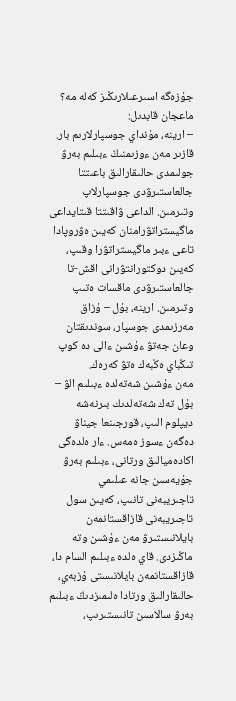جۇزەگە اسىرعىلارىڭىز كەلە مە؟
ماعجان قابدىل:
– ارينە، مۇنداي جوسپارلارىم بار. قازىر مەن ءوزىمنىڭ ءبىلىم بەرۋ جولىمدى حالىقارالىق باعىتتا جالعاستىرۋدى جوسپارلاپ وتىرمىن. الداعى ۋاقىتتا قىتايداعى ماگيستراتۋرامنان كەيىن ەۋروپادا تاعى ءبىر ماگيستراتۋرا وقىپ، كەيىن دوكتورانتۋرانى اقش-تا جالعاستىرۋدى ماقسات ەتىپ وتىرمىن. ارينە، بۇل – ۇزاق مەرزىمدى جوسپار، سوندىقتان وعان جەتۋ ءۇشىن ءالى دە كوپ تىڭباي ەڭبەك ەتۋ كەرەك.
مەن ءۇشىن شەتەلدە ءبىلىم الۋ – بۇل تەك شەتەلدىك بىرنەشە ديپلوم الىپ، قورجىنعا جيناۋ دەگەن ءسوز ەمەس. ءار ەلدەگى اكادەميالىق ورتانى، ءبىلىم بەرۋ جۇيەسىن جانە عىلىمي تاجىريبەنى تانىپ، كەيىن سول تاجىريبەنى قازاقستانمەن بايلانىستىرۋ مەن ءۇشىن وتە ماڭىزدى. قاي ەلدە ءبىلىم السام دا، قازاقستانمەن بايلانىستى ۇزبەي، حالىقارالىق ورتادا ەلىمىزدىڭ ءبىلىم بەرۋ سالاسىن تانىستىرىپ،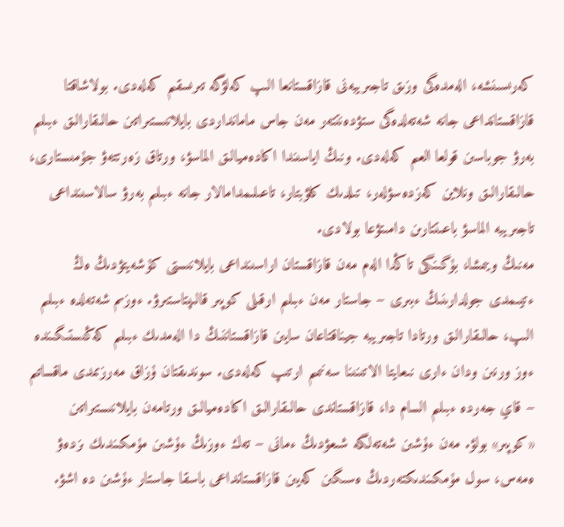كەرىسىنشە، الەمدەگى وزىق تاجىريبەنى قازاقستانعا الىپ كەلۋگە تىرىسقىم كەلەدى. بولاشاقتا قازاقستانداعى جانە شەتەلدەگى ستۋدەنتتەر مەن جاس مامانداردى بايلانىستىراتىن حالىقارالىق ءبىلىم بەرۋ جوباسىن قولعا العىم كەلەدى. ونىڭ اياسىندا اكادەميالىق الماسۋ، ورتاق زەرتتەۋ جۇمىستارى، حالىقارالىق ونلاين كەزدەسۋلەر، تىلدىك كلۋبتار، تاعىلىمدامالار جانە ءبىلىم بەرۋ سالاسىنداعى تاجىريبە الماسۋ باعىتتارىن دامىتۋعا بولادى.
مەنىڭ ويىمشا، بۇگىنگى تاڭدا الەم مەن قازاقستان اراسىنداعى بايلانىستى كۇشەيتۋدىڭ ەڭ ءتيىمدى جولدارىنىڭ ءبىرى – جاستار مەن ءبىلىم ارقىلى كوپىر قالىپتاستىرۋ. ءوزىم شەتەلدە ءبىلىم الىپ، حالىقارالىق ورتادا تاجىريبە جيناقتاعان سايىن قازاقستاننىڭ دا الەمدىك ءبىلىم كەڭىستىگىندە ءوز ورنىن ودان ءارى نىعايتا الاتىنىنا سەنىمىم ارتىپ كەلەدى. سوندىقتان ۇزاق مەرزىمدى ماقساتىم – قاي جەردە ءبىلىم السام دا، قازاقستاندى حالىقارالىق اكادەميالىق ورتامەن بايلانىستىراتىن «كوپىر» بولۋ. مەن ءۇشىن شەتەلگە شىعۋدىڭ ءمانى – تەك ءوزىڭ ءۇشىن مۇمكىندىك ىزدەۋ ەمەس، سول مۇمكىندىكتەردىڭ ەسىگىن كەيىن قازاقستانداعى باسقا جاستار ءۇشىن دە اشۋ.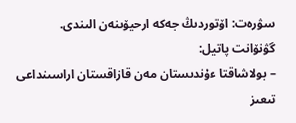سۋرەت: اۆتوردىڭ جەكە ارحيۆىنەن الىندى.
گۋنۆانت پاتيل:
– بولاشاقتا ءۇندىستان مەن قازاقستان اراسىنداعى تىعىز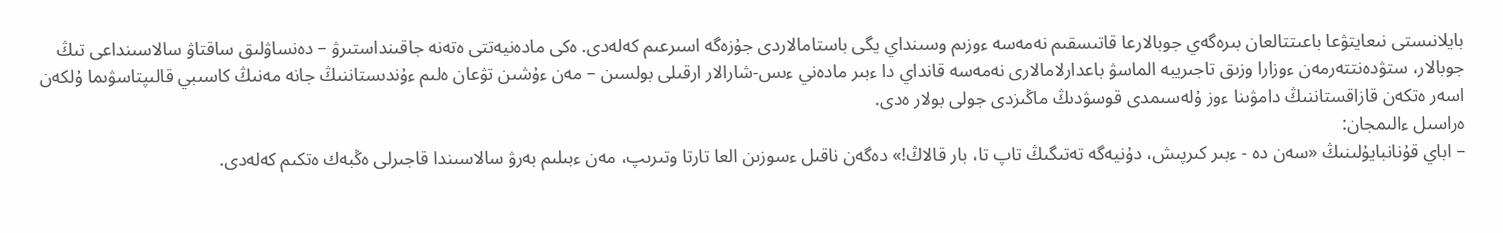بايلانىستى نىعايتۋعا باعىتتالعان بىرەگەي جوبالارعا قاتىسقىم نەمەسە ءوزىم وسىنداي يگى باستامالاردى جۇزەگە اسىرعىم كەلەدى. ەكى مادەنيەتتى ەتەنە جاقىنداستىرۋ – دەنساۋلىق ساقتاۋ سالاسىنداعى تىڭ جوبالار، ستۋدەنتتەرمەن ءوزارا وزىق تاجىريبە الماسۋ باعدارلامالارى نەمەسە قانداي دا ءبىر مادەني ءىس-شارالار ارقىلى بولسىن – مەن ءۇشىن تۋعان ەلىم ءۇندىستاننىڭ جانە مەنىڭ كاسىبي قالىپتاسۋىما ۇلكەن اسەر ەتكەن قازاقستاننىڭ دامۋىنا ءوز ۇلەسىمدى قوسۋدىڭ ماڭىزدى جولى بولار ەدى.
ەراسىل ءالىمجان:
– اباي قۇنانبايۇلىنىڭ «سەن دە - ءبىر كىرپىش، دۇنيەگە تەتىگىڭ تاپ تا، بار قالاڭ!» دەگەن ناقىل ءسوزىن العا تارتا وتىرىپ، مەن ءبىلىم بەرۋ سالاسىندا قاجىرلى ەڭبەك ەتكىم كەلەدى.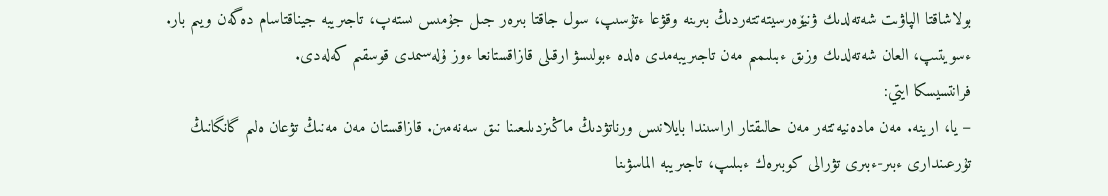بولاشاقتا الپاۋىت شەتەلدىك ۋنيۆەرسيتەتتەردىڭ بىرىنە وقۋعا ءتۇسىپ، سول جاقتا بىرەر جىل جۇمىس ىستەپ، تاجىريبە جيناقتاسام دەگەن ويىم بار. ءسويتىپ، العان شەتەلدىك وزىق ءبىلىمىم مەن تاجىريبەمدى ەلدە ءبولىسۋ ارقىلى قازاقستانعا ءوز ۇلەسىمدى قوسقىم كەلەدى.
فرانتسيسكا ايتي:
– يا، ارينە. مەن مادەنيەتتەر مەن حالىقتار اراسىندا بايلانىس ورناتۋدىڭ ماڭىزدىلىعىنا نىق سەنەمىن. قازاقستان مەن مەنىڭ تۋعان ەلىم گانگانىڭ تۇرعىندارى ءبىر-ءبىرى تۋرالى كوبىرەك ءبىلىپ، تاجىريبە الماسۋىنا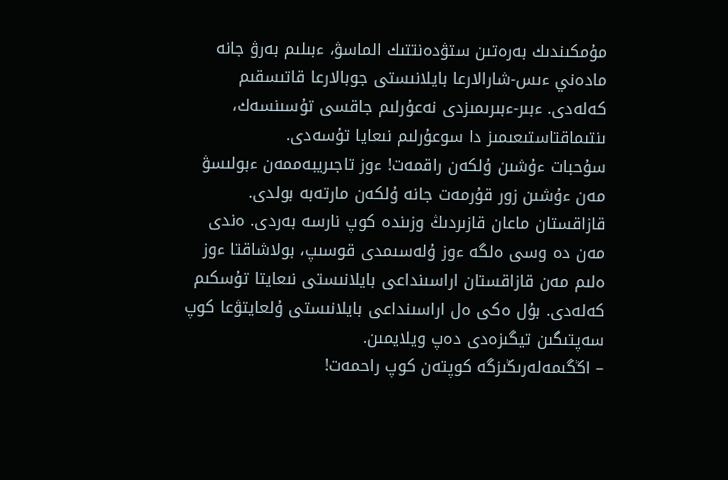مۇمكىندىك بەرەتىن ستۋدەنتتىك الماسۋ، ءبىلىم بەرۋ جانە مادەني ءىس-شارالارعا بايلانىستى جوبالارعا قاتىسقىم كەلەدى. ءبىر-ءبىرىمىزدى نەعۇرلىم جاقسى تۇسىنسەك، ىنتىماقتاستىعىمىز دا سوعۇرلىم نىعايا تۇسەدى.
سۇحبات ءۇشىن ۇلكەن راقمەت! ءوز تاجىريبەممەن ءبولىسۋ مەن ءۇشىن زور قۇرمەت جانە ۇلكەن مارتەبە بولدى. قازاقستان ماعان قازىردىڭ وزىندە كوپ نارسە بەردى. ەندى مەن دە وسى ەلگە ءوز ۇلەسىمدى قوسىپ، بولاشاقتا ءوز ەلىم مەن قازاقستان اراسىنداعى بايلانىستى نىعايتا تۇسكىم كەلەدى. بۇل ەكى ەل اراسىنداعى بايلانىستى ۇلعايتۋعا كوپ سەپتىگىن تيگىزەدى دەپ ويلايمىن.
– اڭگىمەلەرىڭىزگە كوپتەن كوپ راحمەت!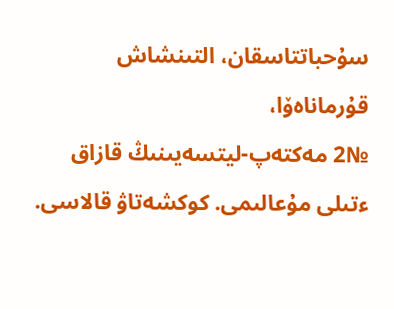سۇحباتتاسقان، التىنشاش قۇرماناەۆا،
№2 مەكتەپ-ليتسەيىنىڭ قازاق ءتىلى مۇعالىمى. كوكشەتاۋ قالاسى.